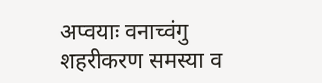अप्वयाः वनाच्वंगु शहरीकरण समस्या व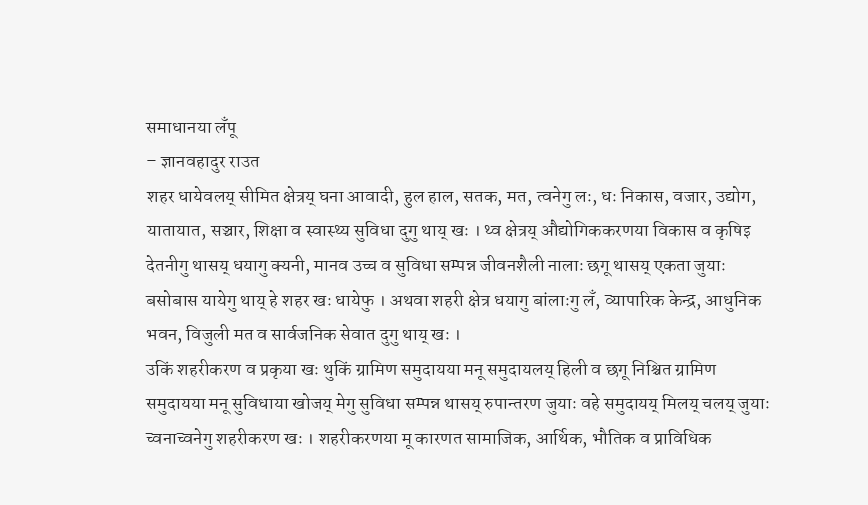समाधानया लँपू
– ज्ञानवहादुर राउत
शहर धायेवलय् सीमित क्षेत्रय् घना आवादी, हुल हाल, सतक, मत, त्वनेगु लः, धः निकास, वजार, उद्योग, यातायात, सञ्चार, शिक्षा व स्वास्थ्य सुविधा दुगु थाय् खः । थ्व क्षेत्रय् औद्योगिककरणया विकास व कृषिइ देतनीगु थासय् धयागु क्यनी, मानव उच्च व सुविधा सम्पन्न जीवनशैली नालाः छगू थासय् एकता जुयाः बसोबास यायेगु थाय् हे शहर खः धायेफु । अथवा शहरी क्षेत्र धयागु बांलाःगु लँ, व्यापारिक केन्द्र, आधुनिक भवन, विजुली मत व सार्वजनिक सेवात दुगु थाय् खः ।
उकिं शहरीकरण व प्रकृया खः थुकिं ग्रामिण समुदायया मनू समुदायलय् हिली व छगू निश्चित ग्रामिण समुदायया मनू सुविधाया खोजय् मेगु सुविधा सम्पन्न थासय् रुपान्तरण जुयाः वहे समुदायय् मिलय् चलय् जुयाः च्वनाच्वनेगु शहरीकरण खः । शहरीकरणया मू कारणत सामाजिक, आर्थिक, भौतिक व प्राविधिक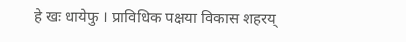हे खः धायेफु । प्राविधिक पक्षया विकास शहरय्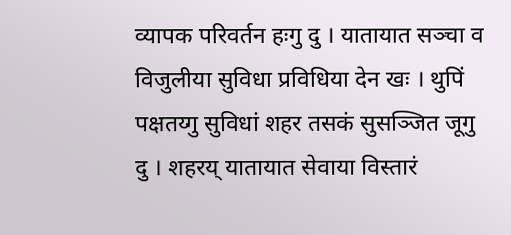व्यापक परिवर्तन हःगु दु । यातायात सञ्चा व विजुलीया सुविधा प्रविधिया देन खः । थुपिं पक्षतय्गु सुविधां शहर तसकं सुसञ्जित जूगु दु । शहरय् यातायात सेवाया विस्तारं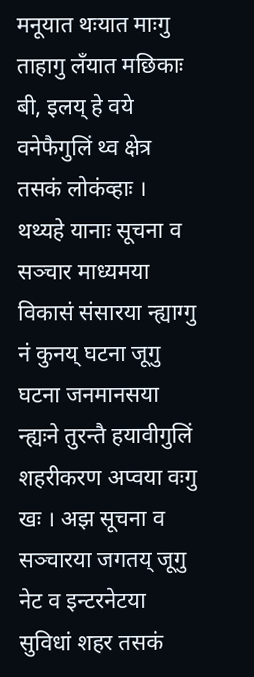मनूयात थःयात माःगु ताहागु लँयात मछिकाः बी, इलय् हे वये वनेफैगुलिं थ्व क्षेत्र तसकं लोकंव्हाः । थथ्यहे यानाः सूचना व सञ्चार माध्यमया विकासं संसारया न्ह्याग्गु नं कुनय् घटना जूगु घटना जनमानसया न्ह्यःने तुरन्तै हयावीगुलिं शहरीकरण अप्वया वःगु खः । अझ सूचना व सञ्चारया जगतय् जूगु नेट व इन्टरनेटया सुविधां शहर तसकं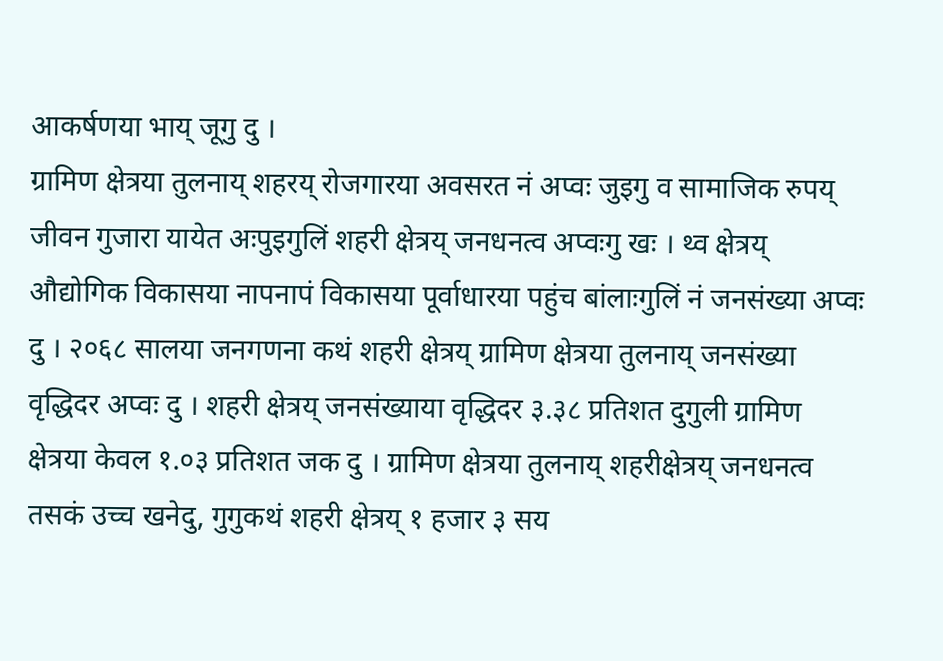आकर्षणया भाय् जूगु दु ।
ग्रामिण क्षेत्रया तुलनाय् शहरय् रोजगारया अवसरत नं अप्वः जुइगु व सामाजिक रुपय् जीवन गुजारा यायेत अःपुइगुलिं शहरी क्षेत्रय् जनधनत्व अप्वःगु खः । थ्व क्षेत्रय् औद्योगिक विकासया नापनापं विकासया पूर्वाधारया पहुंच बांलाःगुलिं नं जनसंख्या अप्वः दु । २०६८ सालया जनगणना कथं शहरी क्षेत्रय् ग्रामिण क्षेत्रया तुलनाय् जनसंख्या वृद्धिदर अप्वः दु । शहरी क्षेत्रय् जनसंख्याया वृद्धिदर ३.३८ प्रतिशत दुगुली ग्रामिण क्षेत्रया केवल १.०३ प्रतिशत जक दु । ग्रामिण क्षेत्रया तुलनाय् शहरीक्षेत्रय् जनधनत्व तसकं उच्च खनेदु, गुगुकथं शहरी क्षेत्रय् १ हजार ३ सय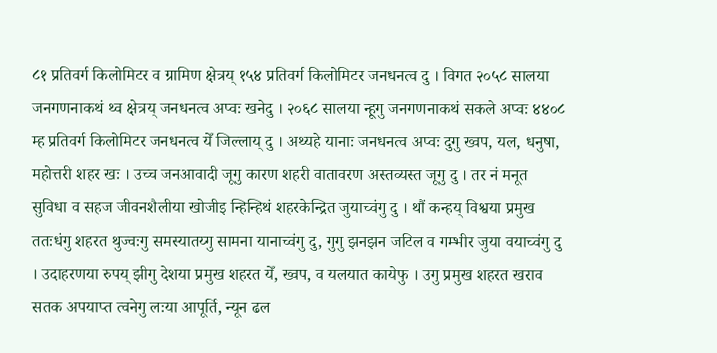८१ प्रतिवर्ग किलोमिटर व ग्रामिण क्षेत्रय् १५४ प्रतिवर्ग किलोमिटर जनधनत्व दु । विगत २०५८ सालया जनगणनाकथं थ्व क्षेत्रय् जनधनत्व अप्वः खनेदु । २०६८ सालया न्हूगु जनगणनाकथं सकले अप्वः ४४०८ म्ह प्रतिवर्ग किलोमिटर जनधनत्व येँ जिल्लाय् दु । अथ्यहे यानाः जनधनत्व अप्वः दुगु ख्वप, यल, धनुषा, महोत्तरी शहर खः । उच्च जनआवादी जूगु कारण शहरी वातावरण अस्तव्यस्त जूगु दु । तर नं मनूत सुविधा व सहज जीवनशैलीया खोजीइ न्हिन्हिथं शहरकेन्द्रित जुयाच्वंगु दु । थौं कन्हय् विश्वया प्रमुख ततःधंगु शहरत थुज्वःगु समस्यातय्गु सामना यानाच्वंगु दु, गुगु झनझन जटिल व गम्भीर जुया वयाच्वंगु दु । उदाहरणया रुपय् झीगु देशया प्रमुख शहरत येँ, ख्वप, व यलयात कायेफु । उगु प्रमुख शहरत खराव सतक अपयाप्त त्वनेगु लःया आपूर्ति, न्यून ढल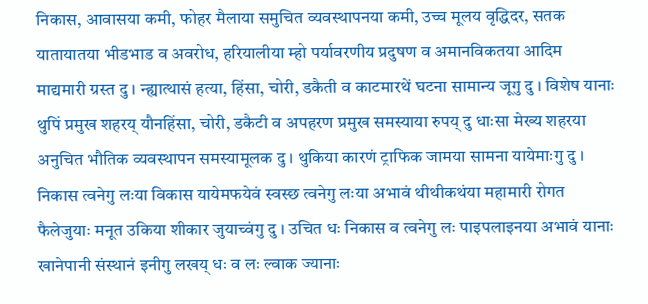निकास, आवासया कमी, फोहर मैलाया समुचित व्यवस्थापनया कमी, उच्च मूलय वृद्धिदर, सतक यातायातया भीडभाड व अवरोध, हरियालीया म्हो पर्यावरणीय प्रदुषण व अमानविकतया आदिम माद्यमारी ग्रस्त दु । न्ह्यात्थासं हत्या, हिंसा, चोरी, डकैती व काटमारथें घटना सामान्य जूगु दु । विशेष यानाः थुपिं प्रमुख शहरय् यौनहिंसा, चोरी, डकैटी व अपहरण प्रमुख समस्याया रुपय् दु धाःसा मेख्य शहरया अनुचित भौतिक व्यवस्थापन समस्यामूलक दु । थुकिया कारणं ट्राफिक जामया सामना यायेमाःगु दु । निकास त्वनेगु लःया विकास यायेमफयेवं स्वस्छ त्वनेगु लःया अभावं थीथीकथंया महामारी रोगत फैलेजुयाः मनूत उकिया शीकार जुयाच्वंगु दु । उचित धः निकास व त्वनेगु लः पाइपलाइनया अभावं यानाः खानेपानी संस्थानं इनीगु लखय् धः व लः ल्वाक ज्यानाः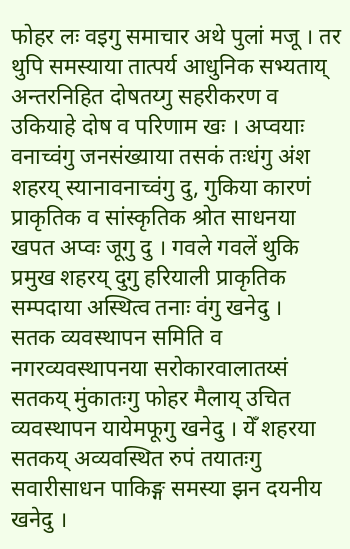फोहर लः वइगु समाचार अथे पुलां मजू । तर थुपि समस्याया तात्पर्य आधुनिक सभ्यताय् अन्तरनिहित दोषतय्गु सहरीकरण व उकियाहे दोष व परिणाम खः । अप्वयाः वनाच्वंगु जनसंख्याया तसकं तःधंगु अंश शहरय् स्यानावनाच्वंगु दु, गुकिया कारणं प्राकृतिक व सांस्कृतिक श्रोत साधनया खपत अप्वः जूगु दु । गवले गवलें थुकि प्रमुख शहरय् दुगु हरियाली प्राकृतिक सम्पदाया अस्थित्व तनाः वंगु खनेदु ।
सतक व्यवस्थापन समिति व नगरव्यवस्थापनया सरोकारवालातय्सं सतकय् मुंकातःगु फोहर मैलाय् उचित व्यवस्थापन यायेमफूगु खनेदु । येँ शहरया सतकय् अव्यवस्थित रुपं तयातःगु सवारीसाधन पाकिङ्ग समस्या झन दयनीय खनेदु ।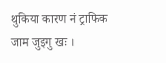थुकिया कारण नं ट्राफिक जाम जुइगु खः ।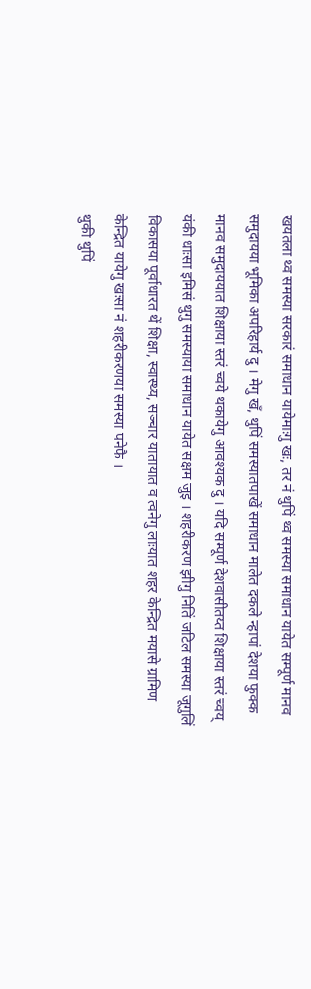खयतला थ्व समस्या सरकारं समाधान यायेमाःगु खः, तर नं थुपिं थ्व समस्या समाधान यायेत सम्पूर्ण मानव समुदायया भूमिका अपरिहार्य दु । मेगु खँ, थुपिं समस्यातपाखें समाधान मालेत दकले न्हापां देशया फुक्क मानव समुदाययात शिक्षाया स्तरं च्वये थकायेगु आवश्यक दु । यदि सम्पूर्ण देशवासीतय्त शिक्षाया स्तरं च्वय् यंकी धाःसा इमिसं थुगु समस्याया समाधान यायेत सक्षम जुइ । शहरीकरण झीगु नितिं जटिल समस्या जूगुलिं विकासया पूर्वाधारत थें शिक्षा, स्वास्थ्य, सञ्चार यातायात व त्वनेगु लाःयात शहर केन्द्रित मयासे ग्रामिण केन्द्रित यायेगु खःसा नं शहरीकरणया समस्या पनेफै ।
थुकी थुपिं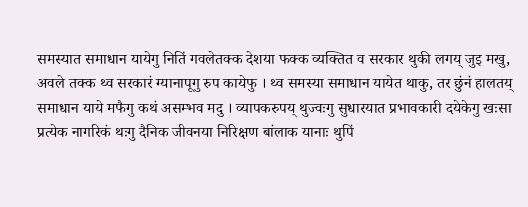समस्यात समाधान यायेगु नितिं गवलेतक्क देशया फक्क व्यक्तित व सरकार थुकी लगय् जुइ मखु, अवले तक्क थ्व सरकारं ग्यानापूगु रुप कायेफु । थ्व समस्या समाधान यायेत थाकु, तर छुंनं हालतय् समाधान याये मफैगु कथं असम्भव मदु । व्यापकरुपय् थुज्वःगु सुधारयात प्रभावकारी दयेकेगु खःसा प्रत्येक नागरिकं थःगु दैनिक जीवनया निरिक्षण बांलाक यानाः थुपिं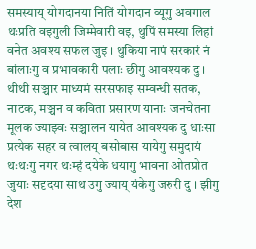समस्याय् योगदानया नितिं योगदान व्यूगु अवगाल थःप्रति वइगुली जिम्मेवारी वइ, थुपिं समस्या लिहां वनेत अवश्य सफल जुइ । थुकिया नापं सरकारं नं बांलाःगु व प्रभावकारी पलाः छीगु आवश्यक दु । थीथी सञ्चार माध्यमं सरसफाइ सम्वन्धी सतक, नाटक, मञ्चन व कविता प्रसारण यानाः जनचेतना मूलक ज्याझ्वः सञ्चालन यायेत आवश्यक दु धाःसा प्रत्येक सहर व त्वालय् बसोबास यायेगु समुदायं थःथःगु नगर थःम्हं दयेके धयागु भावना ओतप्रोत जुयाः सदृदया साथ उगु ज्याय् यंकेगु जरुरी दु । झीगु देश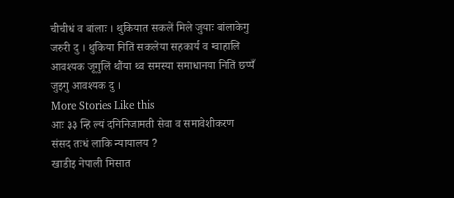चीचीधं व बांलाः । थुकियात सकलें मिले जुयाः बांलाकेगु जरुरी दु । थुकिया नितिं सकलेया सहकार्य व ग्वाहालि आवश्यक जूगुलिं थौंया थ्व समस्या समाधानया नितिं छप्पँ जुइगु आवश्यक दु ।
More Stories Like this
आः ३३ न्हि ल्यं दनिनिजामती सेवा व समावेशीकरण
संसद तःधं लाकि न्यायालय ?
खाडीइ नेपाली मिसात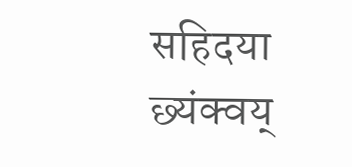सहिदया छ्यंक्वय्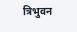त्रिभुवन